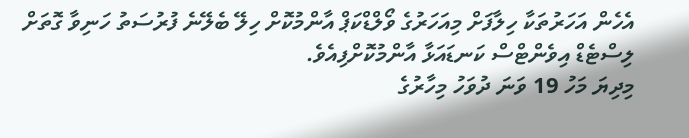އެހެން އަހަރުތަކާ ހިލާފަށް މިއަހަރުގެ ވޯލްޑްކަޕް އާންމުކޮށް ހިލޭ ބެލޭނެ ފުރުސަތު ހަނިވާ ގޮތަށް ލިސްޓެޑް އިވެންޓްސް ކަނޑައަޅާ އާންމުކޮށްފިއެވެ.
މިދިޔަ މަހު 19 ވަނަ ދުވަހު މިހާރުގެ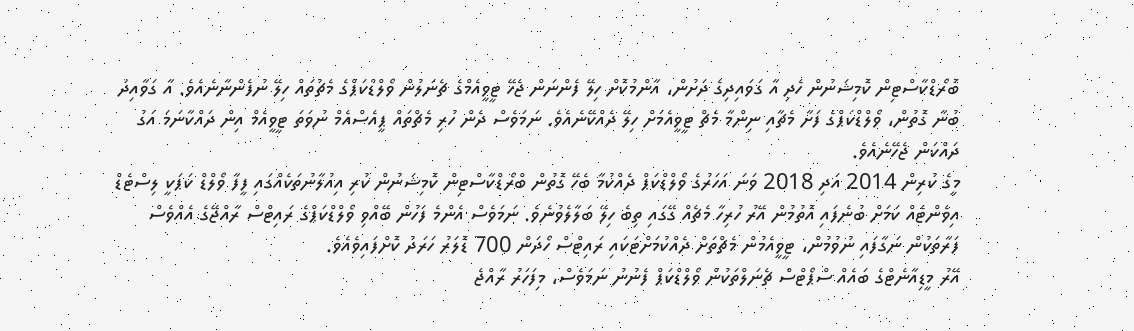ބޮރޯޑްކާސްޓިން ކޮމިޝަނުން ހެދި އާ ގަވައިދިގެ ދަށުން، އާންމުކޮށް ހިލޭ ފެންނަން ޖެހޭ ޓީވީއެމްގެ ޗެނަލުން ވޯލްޑްކަޕްގެ މެޗުތައް ހިލޭ ނުފެންނާނެއެވެ. އާ ގަވާއިދު ބުނާ ގޮތުން، ވޯލްޑްކަޕްގެ ފަށާ މެޗާއި ނިންމާ މެޗް ޓީވީއެމަށް ހިލޭ ދެއްކޭނެއެވެ. ނަމަވެސް ދެން ހުރި މެޗްތައް ޕީއެސްއެމް ނުވަތަ ޓީވީއެމް އިން ދައްކާނަމަ އަގު ދައްކަން ޖެހޭނެއެވެ.
މީގެ ކުރިން 2014 އަދި 2018 ވަނަ އަހަރުގެ ވޯލްޑްކަޕް ދެއްކުމާ ބެހޭ ގޮތުން ބްރޯޑްކާސްޓިން ކޮމިޝަނުން ކުރި އިއުލާނުތަކެއްގައި ފީފާ ވޯލްޑް ކަޕަކީ ލިސްޓެޑް އިވެންޓެއް ކަމަށް ބުނެފައި އޮތުމުން އޭރު ހުރިހާ މެޗެއް ގޭގައި ތިބެ ހިލޭ ބަލާލެވުނެވެ. ނަމަވެސް އެންމެ ފަހުން ބޭއްވި ވޯލްޑްކަޕްގެ ރައިޓްސް ރާއްޖޭގެ އެއްވެސް ފަރާތަކުން ނަގާފައި ނުވުމުން، ޓީވީއެމުން މެޗްތަށް ދެއްކުމަށްޓަކައި ރައިޓްސް ހޯދަން 700 ޑޮލަރު ހަރަދު ކޮށްފައިވެއެވެ.
އޭރު މީޑިއާނެޓްގެ ބައެއް ސްޕޯޓްސް ޗެނަލްތަކުން ވޯލްޑްކަޕް ފެނުނު ނަމަވެސް، މިފަހަރު ރާއްޖެ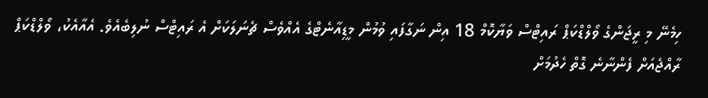ހިމެނޭ މި ރީޖަންގެ ވޯލްޑްކަޕް ރައިޓްސް ވަޔާކޮމް 18 އިން ނަގާފައި ވުމުން މީޑިއާނެޓްގެ އެއްވެސް ޗެނަލަކަށް އެ ރައިޓްސް ނުލިބެއެވެ. އެއާއެކު، ވޯލްޑްކަޕް ރާއްޖެއަށް ފެންނާނެ ގޮތް ހެދުމަށް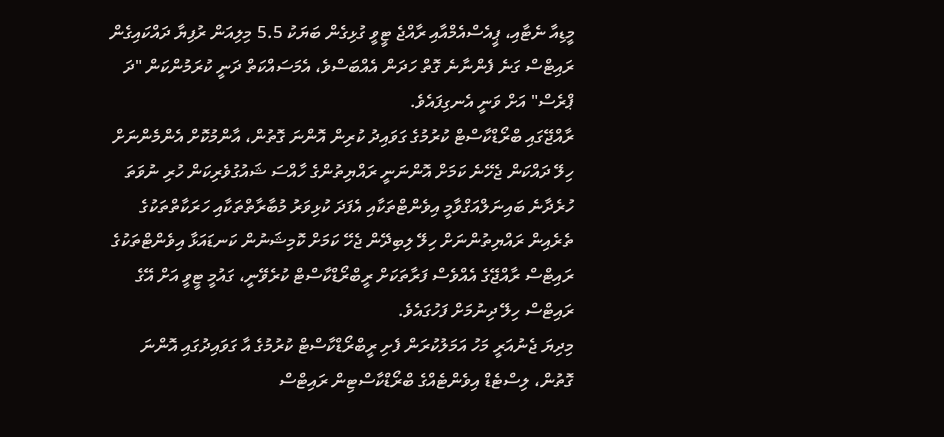މީޑިއާ ނެޓާއި، ޕީއެސްއެމްއާއި ރާއްޖެ ޓީވީ ގުޅިގެން ބަޔަކު 5.5 މިލިއަން ރުފިޔާ ދައްކައިގެން ރައިޓްސް ގަނެ ފެންނާނެ ގޮތް ހަދަން އެއްބަސްވެ، އެމަސައްކަތް ދަނީ ކުރަމުންކަން "ދަ ޕްރެސް" އަށް ވަނީ އެނގިފައެވެ.
ރާއްޖޭގައި ބްރޯޑްކާސްޓް ކުރުމުގެ ގަވައިދު ކުރިން އޮންނަ ގޮތުން، އާންމުކޮށް އެންމެންނަށް ހިލޭ ދައްކަން ޖެހޭނެ ކަމަށް އޮންނަނީ ރައްޔިތުންގެ ހާއްސަ ޝައުގުވެރިކަން ހުރި ނުވަތަ ހުރެދާނެ ބައިނަލްއަގްވާމީ އިވެންޓްތަކާއި އެފަދަ ކުޅިވަރު މުބާރާތްތަކާއި ހަރަކާތްތަކުގެ ތެރެއިން ރައްޔިތުންނަށް ހިލޭ ލިބިދޭން ޖެހޭ ކަމަށް ކޮމިޝަނުން ކަނޑައަޅާ އިވެންޓްތަކުގެ ރައިޓްސް ރާއްޖޭގެ އެއްވެސް ފަރާތަކަށް ރީބްރޯޑްކާސްޓް ކުރެވޭނީ، ގައުމީ ޓީވީ އަށް އޭގެ ރައިޓްސް ހިލޭ ދިނުމަށް ފަހުގައެވެ.
މިދިޔަ ޖެނުއަރީ މަހު އަމަލުކުރަން ފެށި ރީބްރޯޑްކާސްޓް ކުރުމުގެ އާ ގަވައިދުގައި އޮންނަ ގޮތުން، ލިސްޓެޑް އިވެންޓެއްގެ ބްރޯޑްކާސްޓިން ރައިޓްސް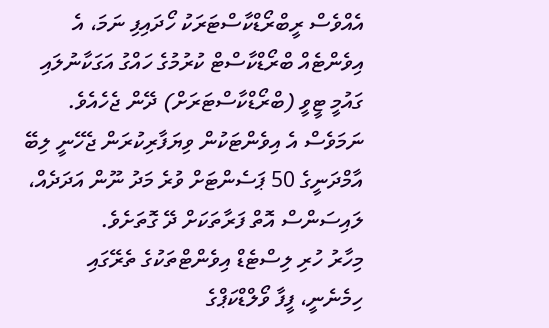އެއްވެސް ރީބްރޯޑްކާސްޓަރަކު ހޯދައިފި ނަމަ، އެ އިވެންޓެއް ބްރޯޑްކާސްޓް ކުރުމުގެ ހައްގު އަގަކާނުލައި ގައުމީ ޓީވީ (ބްރޯޑްކާސްޓަރަށް) ދޭން ޖެހެއެވެ. ނަމަވެސް އެ އިވެންޓަކުން ވިޔަފާރިކުރަން ޖެހޭނީ ލިބޭ އާމްދަނީގެ 50 ޕަސެންޓަށް ވުރެ މަދު ނޫން އަދަދެއް، ލައިސަންސް އޮތް ފަރާތަކަށް ދޭ ގޮތަށެވެ.
މިހާރު ހުރި ލިސްޓެޑް އިވެންޓްތަކުގެ ތެރޭގައި ހިމެނެނީ، ފީފާ ވޯލްޑްކަޕްގެ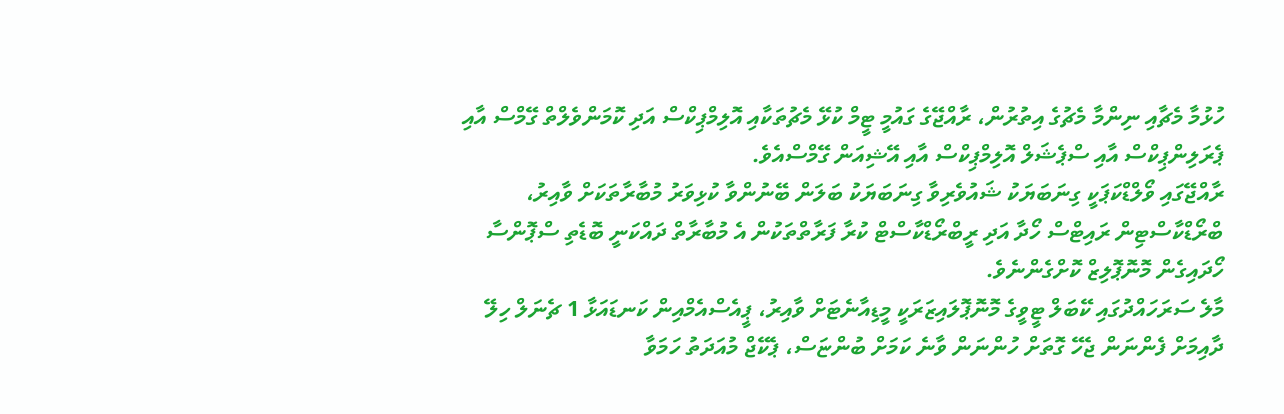ހުޅުމާ މެޗާއި ނިންމާ މެޗުގެ އިތުރުން، ރާއްޖޭގެ ގައުމީ ޓީމް ކުޅޭ މެޗުތަކާއި އޮލިމްޕިކްސް އަދި ކޮމަންވެލްތް ގޭމްސް އާއި ޕެރަލިންޕިކްސް އާއި ސްޕެޝަލް އޮލިމްޕިކްސް އާއި އޭޝިއަން ގޭމްސްއެވެ.
ރާއްޖޭގައި ވޯލްޑްކަޕަކީ ގިނަބަޔަކު ޝައުވެރިވާ ގިނަބަޔަކު ބަލަން ބޭނުންވާ ކުޅިވަރު މުބާރާތަކަށް ވާއިރު، ބްރޯޑްކާސްޓިން ރައިޓްސް ހޯދާ އަދި ރީބްރޯޑްކާސްޓް ކުރާ ފަރާތްތަކުން އެ މުބާރާތް ދައްކަނީ ބޮޑެތި ސްޕޮންސާ ހޯދައިގެން މޮނޮޕޮލިޒް ކޮށްގެންނެވެ.
މާލެ ސަރަހައްދުގައި ކޭބަލް ޓީވީގެ މޮނޮޕޮލައިޒަރަކީ މީޑިއާނެޓަށް ވާއިރު، ޕީއެސްއެމްއިން ކަނޑައަޅާ 1 ޗެނަލް ހިލޭ ދާއިމަށް ފެންނަން ޖެހޭ ގޮތަށް ހުންނަން ވާނެ ކަމަށް ބުންޏަސް، ޕެކޭޖް މުއަދަތު ހަމަވާ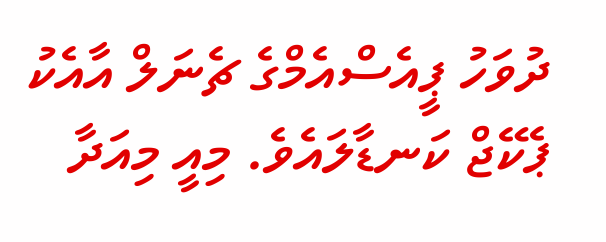ދުވަހު ޕީއެސްއެމްގެ ޗެނަލް އާއެކު ޕެކޭޖް ކަނޑާލައެވެ. މިއީ މިއަދާ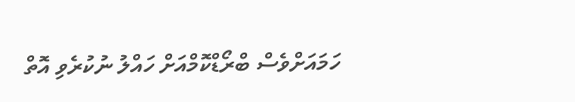ހަމައަށްވެސް ބްރޯޑްކޮމްއަށް ހައްލު ނުކުރެވި އޮތް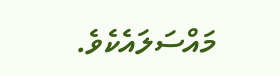މައްސަލައެކެވެ.